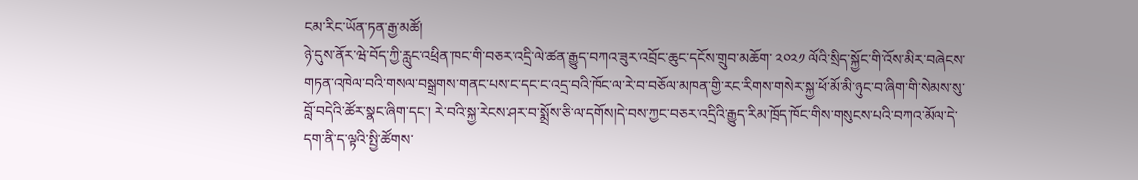ངམ་རིང་ཡོན་ཏན་རྒྱ་མཚོ།
ཉེ་དུས་ནོར་ཝེ་བོད་ཀྱི་རླུང་འཕྲིན་ཁང་གི་བཅར་འདྲི་ལེ་ཚན་རྒྱུད་བཀའ་ཟུར་འབྲོང་ཆུང་དངོས་གྲུབ་མཆོག་ ༢༠༢༡ ལོའི་སྲིད་སྐྱོང་གི་འོས་མིར་བཞེངས་གཏན་འཁེལ་བའི་གསལ་བསྒྲགས་གནང་པས་ང་དང་ང་འདྲ་བའི་ཁོང་ལ་རེ་བ་བཅོལ་མཁན་གྱི་རང་རིགས་གསེར་སྐྱ་ཕོ་མོ་མི་ཉུང་བ་ཞིག་གི་སེམས་སུ་བློ་བདེའི་ཚོར་སྣང་ཞིག་དང་། རེ་བའི་སྐྱ་རེངས་ཤར་བ་སྨྲོས་ཅི་ལ་དགོས།དེ་བས་ཀྱང་བཅར་འདྲིའི་རྒྱུད་རིམ་ཁྲོད་ཁོང་གིས་གསུངས་པའི་བཀའ་མོལ་དེ་དག་ནི་ད་ལྟའི་སྤྱི་ཚོགས་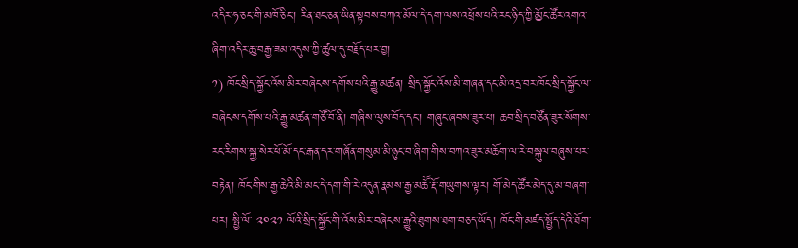འདིར་ཧ་ཅང་གི་མཁོ་ཅིང་། རིན་ཐང་ཅན་ཡིན་སྟབས་བཀའ་མོལ་དེ་དག་ལས་འཕྲོས་པའི་རང་ཉིད་ཀྱི་མྱོང་ཚོར་འགའ་ཞིག་འདིར་ཆུ་བརྒྱ་ཟམ་འདུས་ཀྱི་ཚུལ་དུ་བརྗོད་པར་བྱ།
༡) ཁོང་སྲིད་སྐྱོང་འོས་མིར་བཞེངས་དགོས་པའི་རྒྱུ་མཚན། སྲིད་སྐྱོང་འོས་མི་གཞན་དང་མི་འདྲ་བར་ཁོང་སྲིད་སྐྱོང་ལ་བཞེངས་དགོས་པའི་རྒྱུ་མཚན་གཙོ་བོ་ནི། གཞིས་ལུས་བོད་དང་། གཞུང་ཞབས་ཟུར་པ། ཆབ་སྲིད་བཙོན་ཟུར་སོགས་རང་རིགས་སྐྱ་སེར་ཕོ་མོ་དང་རྒན་དར་གཞོན་གསུམ་མི་ཉུང་བ་ཞིག་གིས་བཀའ་ཟུར་མཆོག་ལ་རེ་བསྐུལ་བཞུས་པར་བརྟེན། ཁོང་གིས་རྒྱ་ཆེའི་མི་མང་དེ་དག་གི་རེ་འདུན་རྣམས་རྒྱ་མཆཽ་རྡོ་གཡུགས་ལྟར། གོ་མེད་ཚོར་མེད་དུ་མ་བཞག་པར། སྤྱི་ལོ་ ༢༠༢༡ ལོའི་སྲིད་སྐྱོང་གི་འོས་མིར་བཞེངས་རྒྱུའི་ཐུགས་ཐག་བཅད་ཡོད། ཁོང་གི་མཛད་སྤྱོད་དེའི་ཐོག་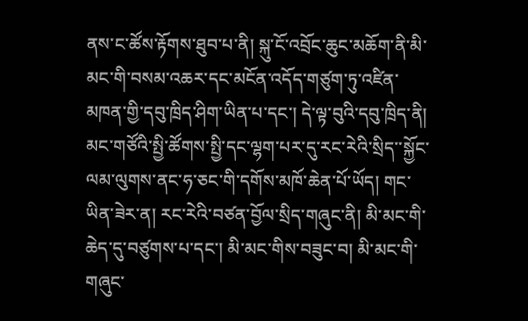ནས་ང་ཚོས་རྟོགས་ཐུབ་པ་ནི། སྐུ་ངོ་འབྲོང་ཆུང་མཆོག་ནི་མི་མང་གི་བསམ་འཆར་དང་མངོན་འདོད་གཙུག་ཏུ་འཛིན་མཁན་གྱི་དབུ་ཁྲིད་ཤིག་ཡིན་པ་དང་། དེ་ལྟ་བུའི་དབུ་ཁྲིད་ནི། མང་གཙོའི་སྤྱི་ཚོགས་སྤྱི་དང་ལྷག་པར་དུ་རང་རེའི་སྲིད་་སྐྱོང་ལམ་ལུགས་ནང་ཧ་ཅང་གི་དགོས་མཁོ་ཆེན་པོ་ཡོད། གང་ཡིན་ཟེར་ན། རང་རེའི་བཙན་བྱོལ་སྲིད་གཞུང་ནི། མི་མང་གི་ཆེད་དུ་བཙུགས་པ་དང་། མི་མང་གིས་བཟུང་བ། མི་མང་གི་གཞུང་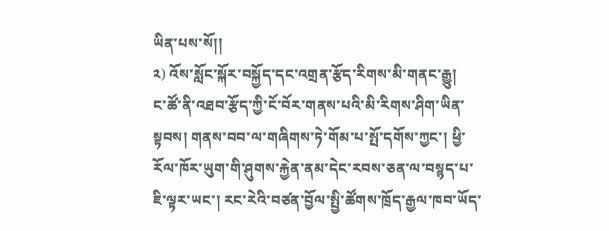ཡིན་པས་སོ།།
༢) འོས་སློང་སྐོར་བསྐྱོད་དང་འགྲན་རྩོད་རིགས་མི་གནང་རྒྱུ།
ང་ཚོ་ནི་འཐབ་རྩོད་ཀྱི་ངོ་བོར་གནས་པའི་མི་རིགས་ཤིག་ཡིན་སྟབས། གནས་བབ་ལ་གཞིགས་ཏེ་གོམ་པ་སྤོ་དགོས་ཀྱང་། ཕྱི་རོལ་ཁོར་ཡུག་གི་ཤུགས་རྐྱེན་ནམ་དེང་རབས་ཅན་ལ་བསྙད་པ་ཇི་ལྟར་ཡང་། རང་རེའི་བཙན་བྱོལ་སྤྱི་ཚོགས་ཁྲོད་རྒྱལ་ཁབ་ཡོད་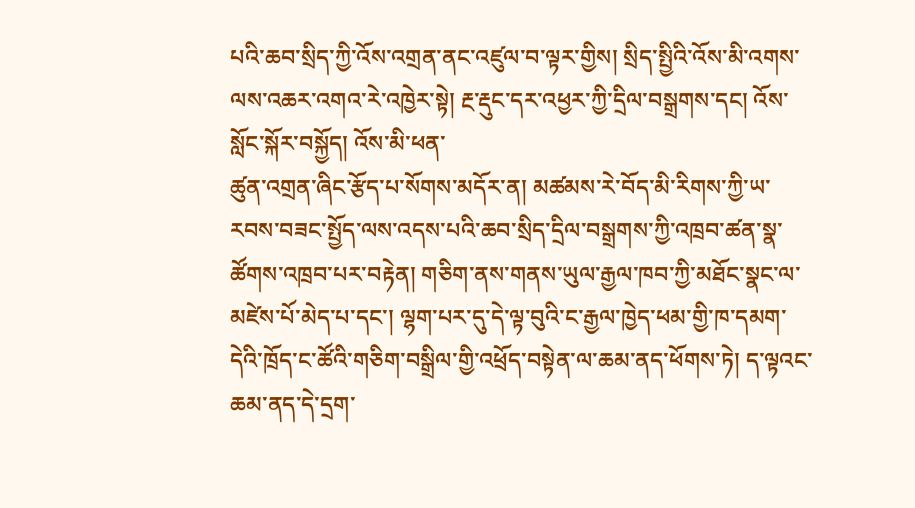པའི་ཆབ་སྲིད་ཀྱི་འོས་འགྲན་ནང་འཛུལ་བ་ལྟར་གྱིས། སྲིད་སྤྱིའི་འོས་མི་འགས་ལས་འཆར་འགའ་རེ་འཁྱེར་སྟེ། རྔ་རྡུང་དར་འཕྱར་ཀྱི་དྲིལ་བསྒྲགས་དང། འོས་སློང་སྐོར་བསྐྱོད། འོས་མི་ཕན་
ཚུན་འགྲན་ཞིང་རྩོད་པ་སོགས་མདོར་ན། མཚམས་རེ་བོད་མི་རིགས་ཀྱི་ཡ་རབས་བཟང་སྤྱོད་ལས་འདས་པའི་ཆབ་སྲིད་དྲིལ་བསྒྲགས་ཀྱི་འཁྲབ་ཚན་སྣ་ཚོགས་འཁྲབ་པར་བརྟེན། གཅིག་ནས་གནས་ཡུལ་རྒྱལ་ཁབ་ཀྱི་མཐོང་སྣང་ལ་མཛེས་པོ་མེད་པ་དང་། ལྷག་པར་དུ་དེ་ལྟ་བུའི་ང་རྒྱལ་ཁྱེད་ཕམ་གྱི་ཁ་དམག་དེའི་ཁྲོད་ང་ཚོའི་གཅིག་བསྒྲིལ་གྱི་འཕྲོད་བསྟེན་ལ་ཆམ་ནད་ཕོགས་ཏེ། ད་ལྟའང་ཆམ་ནད་དེ་དྲག་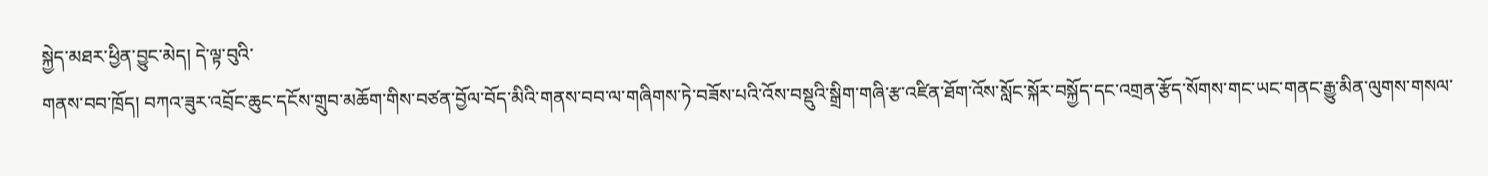སྐྱེད་མཐར་ཕྱིན་བྱུང་མེད། དེ་ལྟ་བུའི་
གནས་བབ་ཁྲོད། བཀའ་ཟུར་འབྲོང་ཆུང་དངོས་གྲུབ་མཆོག་གིས་བཙན་བྱོལ་བོད་མིའི་གནས་བབ་ལ་གཞིགས་ཏེ་བཟོས་པའི་འོས་བསྡུའི་སྒྲིག་གཞི་རྩ་འཛིན་ཐོག་འོས་སློང་སྐོར་བསྐྱོད་དང་འགྲན་རྩོད་སོགས་གང་ཡང་གནང་རྒྱུ་མིན་ལུགས་གསལ་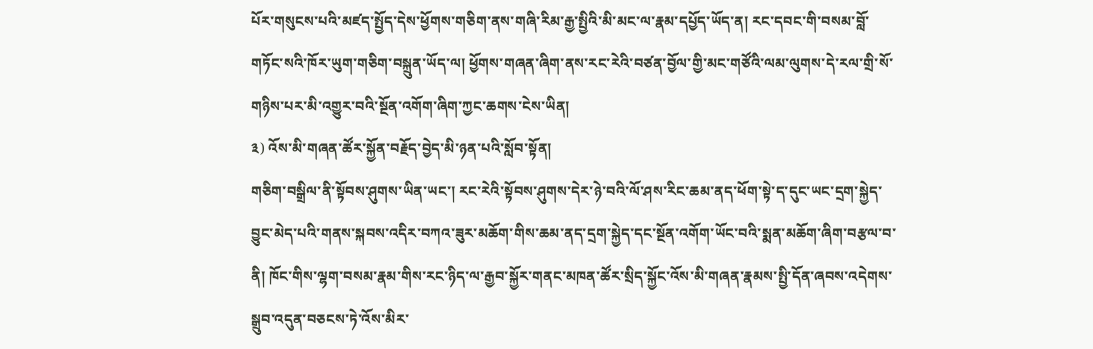པོར་གསུངས་པའི་མཛད་སྤྱོད་དེས་ཕྱོགས་གཅིག་ནས་གཞི་རིམ་རྒྱ་སྤྱིའི་མི་མང་ལ་རྣམ་དཔྱོད་ཡོད་ན། རང་དབང་གི་བསམ་བློ་གཏོང་སའི་ཁོར་ཡུག་གཅིག་བསྐྲུན་ཡོད་ལ། ཕྱོགས་གཞན་ཞིག་ནས་རང་རེའི་བཙན་བྱོལ་གྱི་མང་གཙོའི་ལམ་ལུགས་དེ་རལ་གྲི་སོ་གཉིས་པར་མི་འགྱུར་བའི་སྔོན་འགོག་ཞིག་ཀྱང་ཆགས་ངེས་ཡིན།
༣) འོས་མི་གཞན་ཚོར་སྐྱོན་བརྗོད་བྱེད་མི་ཉན་པའི་སློབ་སྟོན།
གཅིག་བསྒྲིལ་ནི་སྟོབས་ཤུགས་ཡིན་ཡང་། རང་རེའི་སྟོབས་ཤུགས་དེར་ཉེ་བའི་ལོ་ཤས་རིང་ཆམ་ནད་ཕོག་སྟེ་ད་དུང་ཡང་དྲག་སྐྱེད་བྱུང་མེད་པའི་གནས་སྐབས་འདིར་བཀའ་ཟུར་མཆོག་གིས་ཆམ་ནད་དྲག་སྐྱེད་དང་སྔོན་འགོག་ཡོང་བའི་སྨན་མཆོག་ཞིག་བརྩལ་བ་ནི། ཁོང་གིས་ལྷག་བསམ་རྣམ་གིས་རང་ཉིད་ལ་རྒྱབ་སྐྱོར་གནང་མཁན་ཚོར་སྲིད་སྐྱོང་འོས་མི་གཞན་རྣམས་སྤྱི་དོན་ཞབས་འདེགས་སྒྲུབ་འདུན་བཅངས་ཏེ་འོས་མིར་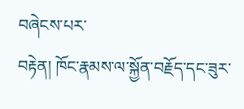བཞེངས་པར་
བརྟེན། ཁོང་རྣམས་ལ་སྐྱོན་བརྗོད་དང་ཟུར་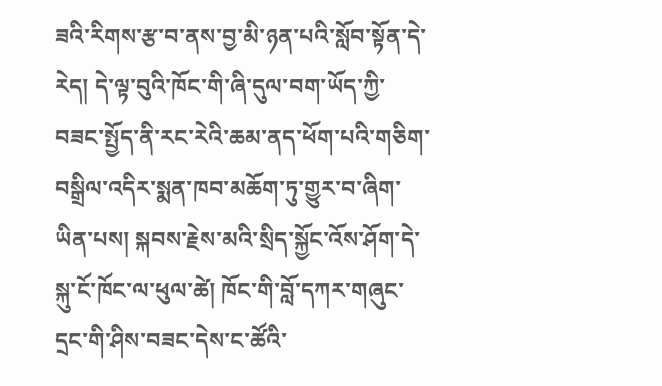ཟའི་རིགས་རྩ་བ་ནས་བྱ་མི་ཉན་པའི་སློབ་སྟོན་དེ་རེད། དེ་ལྟ་བུའི་ཁོང་གི་ཞི་དུལ་བག་ཡོད་ཀྱི་བཟང་སྤྱོད་ནི་རང་རེའི་ཆམ་ནད་ཕོག་པའི་གཅིག་བསྒྲིལ་འདིར་སྨན་ཁབ་མཆོག་ཏུ་གྱུར་བ་ཞིག་ཡིན་པས། སྐབས་རྗེས་མའི་སྲིད་སྐྱོང་འོས་ཤོག་དེ་སྐུ་ངོ་ཁོང་ལ་ཕུལ་ཚེ། ཁོང་གི་བློ་དཀར་གཞུང་དྲང་གི་ཤིས་བཟང་དེས་ང་ཚོའི་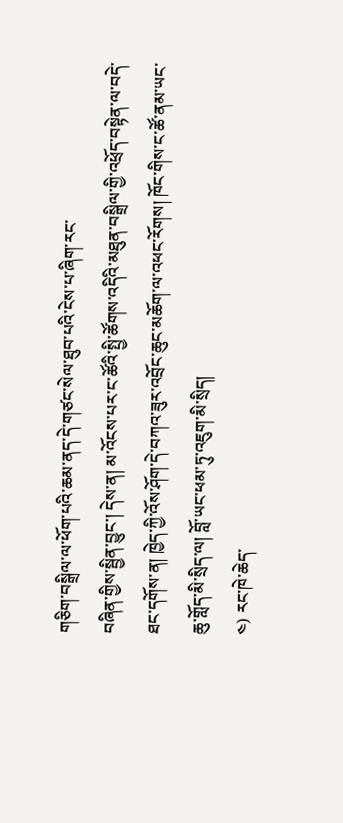གཅིག་བསྒྲིལ་ལ་ཕོག་པའི་ཆམ་ནད་དེ་གཙང་སེལ་ཐུབ་པའི་ངེས་པ་ཞིག་རང་
བཞིན་གྱིས་སྦྱིན་བྱུང་། དེས་ན། མ་འོངས་པར་ང་ཚོའི་སྤྱི་ཚོགས་འདིའི་མཐུན་བསྒྲིལ་གྱི་འཕྲོད་བསྟེན་ལ་བདེ་ཐང་དགོས་ན། ཁྱེད་ཀྱི་འོས་ཤོག་དེ་བཀའ་ཟུར་འབྲོང་ཆུང་མཆོག་ལ་འཕང་རོགས། ཁོང་གིས་ང་ཚོ་ནམ་ཡང་ཆུ་གློད་མི་སྲིད་ལ། བློ་ཡང་ཕམ་ཏུ་འཇུག་མི་སྲིད།
༤) རང་ཁེ་ཆེད་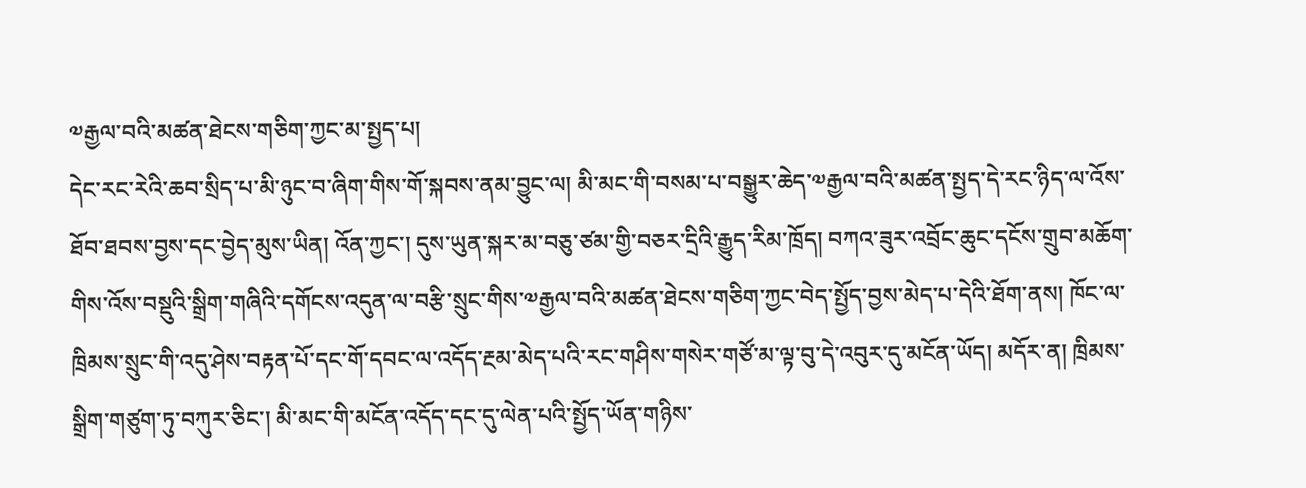༧རྒྱལ་བའི་མཚན་ཐེངས་གཅིག་ཀྱང་མ་སྤྱད་པ།
དེང་རང་རེའི་ཆབ་སྲིད་པ་མི་ཉུང་བ་ཞིག་གིས་གོ་སྐབས་ནམ་བྱུང་ལ། མི་མང་གི་བསམ་པ་བསྒྱུར་ཆེད་༧རྒྱལ་བའི་མཚན་སྤྱད་དེ་རང་ཉིད་ལ་འོས་ཐོབ་ཐབས་བྱས་དང་བྱེད་མུས་ཡིན། འོན་ཀྱང་། དུས་ཡུན་སྐར་མ་བཅུ་ཙམ་གྱི་བཅར་དྲིའི་རྒྱུད་རིམ་ཁྲོད། བཀའ་ཟུར་འབྲོང་ཆུང་དངོས་གྲུབ་མཆོག་གིས་འོས་བསྡུའི་སྒྲིག་གཞིའི་དགོངས་འདུན་ལ་བརྩི་སྲུང་གིས་༧རྒྱལ་བའི་མཚན་ཐེངས་གཅིག་ཀྱང་བེད་སྤྱོད་བྱས་མེད་པ་དེའི་ཐོག་ནས། ཁོང་ལ་
ཁྲིམས་སྲུང་གི་འདུ་ཤེས་བརྟན་པོ་དང་གོ་དབང་ལ་འདོད་རྔམ་མེད་པའི་རང་གཤིས་གསེར་གཙོ་མ་ལྟ་བུ་དེ་འབུར་དུ་མངོན་ཡོད། མདོར་ན། ཁྲིམས་སྒྲིག་གཙུག་ཏུ་བཀུར་ཅིང་། མི་མང་གི་མངོན་འདོད་དང་དུ་ལེན་པའི་སྤྱོད་ཡོན་གཉིས་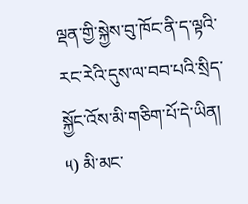ལྡན་གྱི་སྐྱེས་བུ་ཁོང་ནི་ད་ལྟའི་རང་རེའི་དུས་ལ་བབ་པའི་སྲིད་སྐྱོང་འོས་མི་གཅིག་པོ་དེ་ཡིན།
༥) མི་མང་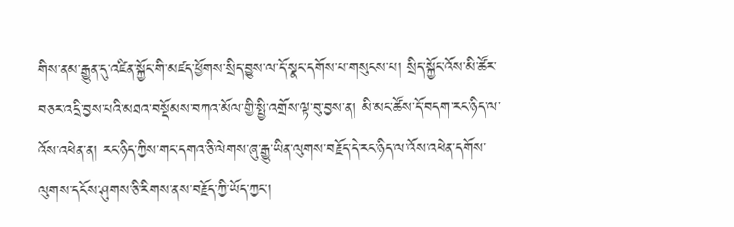གིས་ནམ་རྒྱུན་དུ་འཛིན་སྐྱོང་གི་མཛད་ཕྱོགས་སྲིད་བྱུས་ལ་དོ་སྣང་དགོས་པ་གསུངས་པ། སྲིད་སྐྱོང་འོས་མི་ཚོར་བཅར་འདྲི་བྱས་པའི་མཐའ་བསྡོམས་བཀའ་མོལ་གྱི་སྤྱི་འགྲོས་ལྟ་བུ་བྱས་ན། མི་མང་ཚོས་དོ་བདག་རང་ཉིད་ལ་འོས་འཕེན་ན། རང་ཉིད་ཀྱིས་གང་དགའ་ཅི་ལེགས་ཞུ་རྒྱུ་ཡིན་ལུགས་བརྗོད་དེ་རང་ཉིད་ལ་འོས་འཕེན་དགོས་ལུགས་དངོས་ཤུགས་ཅི་རིགས་ནས་བརྗོད་ཀྱི་ཡོད་ཀྱང་།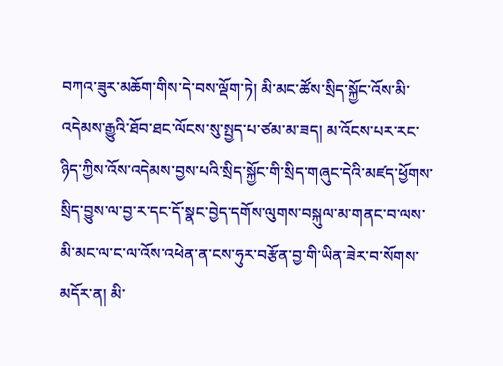བཀའ་ཟུར་མཆོག་གིས་དེ་བས་ལྡོག་ཏེ། མི་མང་ཚོས་སྲིད་སྐྱོང་འོས་མི་འདེམས་རྒྱུའི་ཐོབ་ཐང་ལོངས་སུ་སྤྱད་པ་ཙམ་མ་ཟད། མ་འོངས་པར་རང་ཉིད་ཀྱིས་འོས་འདེམས་བྱས་པའི་སྲིད་སྐྱོང་གི་སྲིད་གཞུང་དེའི་མཛད་ཕྱོགས་སྲིད་བྱུས་ལ་བྱ་ར་དང་དོ་སྣང་བྱེད་དགོས་ལུགས་བསྐུལ་མ་གནང་བ་ལས་མི་མང་ལ་ང་ལ་འོས་འཕེན་ན་ངས་ཧུར་བརྩོན་བྱ་གི་ཡིན་ཟེར་བ་སོགས་མདོར་ན། མི་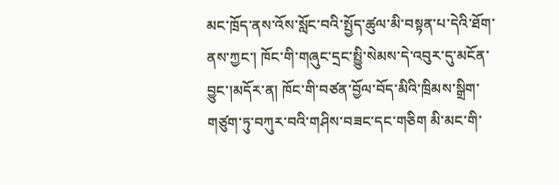མང་ཁྲོད་ནས་འོས་སློང་བའི་སྤྱོད་ཚུལ་མི་བསྟན་པ་དེའི་ཐོག་ནས་ཀྱང་། ཁོང་གི་གཞུང་དྲང་སྤྱིུ་སེམས་དེ་འབུར་དུ་མངོན་བྱུང་།མདོར་ན། ཁོང་གི་བཙན་བྱོལ་བོད་མིའི་ཁྲིམས་སྒྲིག་གཙུག་ཏུ་བཀུར་བའི་གཤིས་བཟང་དང་གཅིག མི་མང་གི་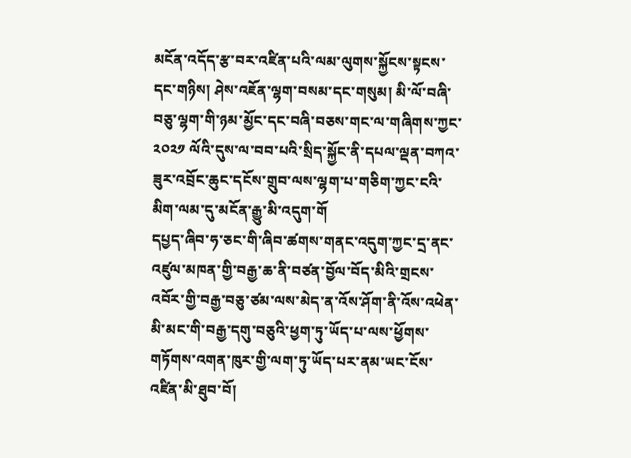མངོན་འདོད་རྩ་བར་འཛིན་པའི་ལམ་ལུགས་སྐྱོངས་སྟངས་དང་གཉིས། ཤེས་འཇོན་ལྷག་བསམ་དང་གསུམ། མི་ལོ་བཞི་བཅུ་ལྷག་གི་ཉམ་མྱོང་དང་བཞི་བཅས་གང་ལ་གཞིགས་ཀྱང་ ༢༠༢༡ ལོའི་དུས་ལ་བབ་པའི་སྲིད་སྐྱོང་ནི་དཔལ་ལྡན་བཀའ་ཟུར་འབྲོང་ཆུང་དངོས་གྲུབ་ལས་ལྷག་པ་གཅིག་ཀྱང་ངའི་མིག་ལམ་དུ་མངོན་རྒྱུ་མི་འདུག་གོ
དཔྱད་ཞིབ་ཧ་ཅང་གི་ཞིབ་ཚགས་གནང་འདུག་ཀྱང་དྲ་ནང་འཛུལ་མཁན་གྱི་བརྒྱ་ཆ་ནི་བཙན་བྱོལ་བོད་མིའི་གྲངས་འབོར་གྱི་བརྒྱ་བཅུ་ཙམ་ལས་མེད་ན་འོས་ཤོག་ནི་འོས་འཕེན་མི་མང་གི་བརྒྱ་དགུ་བཅུའི་ཕྱག་ཏུ་ཡོད་པ་ལས་ཕྱོགས་གཏོགས་འགན་ཁུར་གྱི་ལག་ཏུ་ཡོད་པར་ནམ་ཡང་ངོས་འཛིན་མི་ཐུབ་བོ།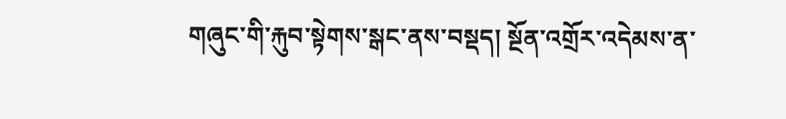གཞུང་གི་རྐུབ་སྟེགས་སྒང་ནས་བསྡད། སྔོན་འགྲོར་འདེམས་ན་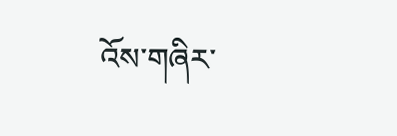འོས་གཞིར་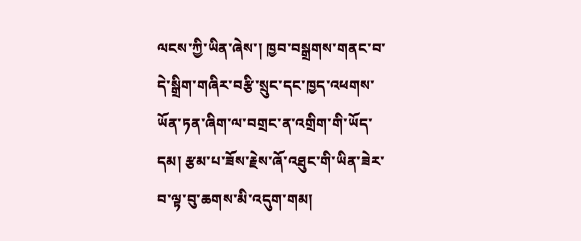ལངས་ཀྱི་ཡིན་ཞེས་། ཁྱབ་བསྒྲགས་གནང་བ་དེ་སྒྲིག་གཞིར་བརྩི་སྲུང་དང་ཁྱད་འཕགས་ཡོན་ཏན་ཞིག་ལ་བགྲང་ན་འགྲིག་གི་ཡོད་དམ། རྩམ་པ་ཟོས་རྗེས་ཞོ་འཐུང་གི་ཡིན་ཟེར་བ་ལྟ་བུ་ཆགས་མི་འདུག་གམ།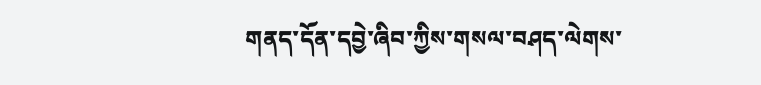གནད་དོན་དབྱེ་ཞིབ་ཀྱིས་གསལ་བཤད་ལེགས་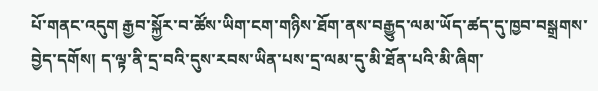པོ་གནང་འདུག རྒྱབ་སྐྱོར་བ་ཚོས་ཡིག་ངག་གཉིས་ཐོག་ནས་བརྒྱུད་ལམ་ཡོད་ཚད་དུ་ཁྱབ་བསྒྲགས་བྱེད་དགོས། ད་ལྟ་ནི་དྲ་བའི་དུས་རབས་ཡིན་པས་དྲ་ལམ་དུ་མི་ཐོན་པའི་མི་ཞིག་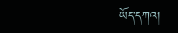ཡོད་དཀའ།